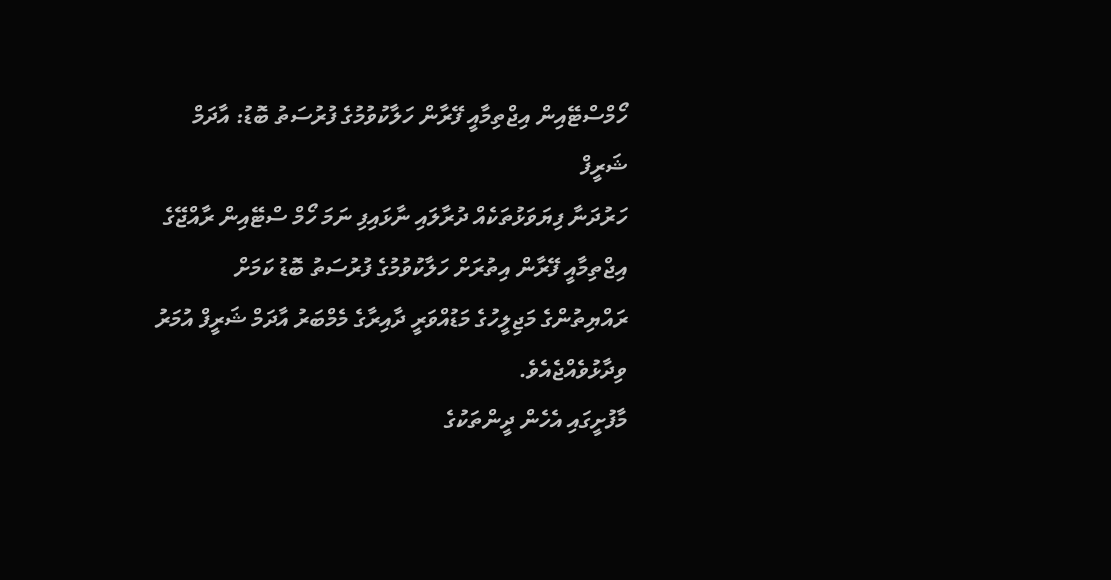ހޯމްސްޓޭއިން އިޖްތިމާއީ ފޭރާން ހަލާކުވުމުގެ ފުރުސަތު ބޮޑު: އާދަމް ޝަރީފް
ހަރުދަނާ ފިޔަވަޅުތަކެއް ދުރާލައި ނާޅައިފި ނަމަ ހޯމް ސްޓޭއިން ރާއްޖޭގެ އިޖްތިމާއީ ފޭރާން އިތުރަށް ހަލާކުވުމުގެ ފުރުސަތު ބޮޑު ކަމަށް ރައްޔިތުންގެ މަޖިލީހުގެ މަޑުއްވަރީ ދާއިރާގެ މެމްބަރު އާދަމް ޝަރީފް އުމަރު ވިދާޅުވެއްޖެއެވެ.
މާފުށީގައި އެހެން ދީންތަކުގެ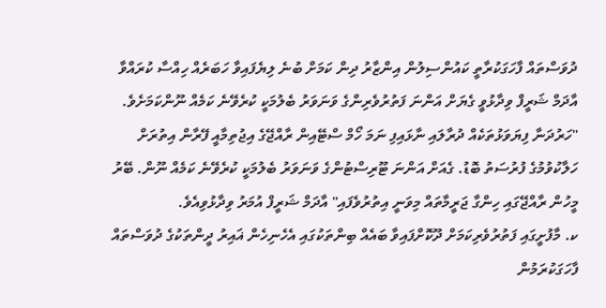ދުވަސްތައް ފާހަގަކުރާތީ ކައުންސިލުން އިންޒާރު ދިން ކަމަށް ބުނެ ލިޔެފައިވާ ހަބަރެއް ހިއްސާ ކުރައްވާ އާދަމް ޝަރީފް ވިދާޅުވީ ގެޔަށް އަންނަ ފަތުރުވެރިންގެ ވަނަވަރު ބެލުމަކީ ކުރެވޭނެ ކަމެއް ނޫންކަމަށެވެ.
"ހަރުދަނާ ފިޔަވަޅުތަކެއް ދުރާލައި ނާޅައިފި ނަމަ ހޯމް ސްޓޭއިން ރާއްޖޭގެ އިޖުތިމާއީ ފޭރާން އިތުރަށް ހަލާކުވުމުގެ ފުރުސަތު ބޮޑު. ގެއަށް އަންނަ ޓޫރިސްޓުންގެ ވަނަވަރު ބެލުމަކީ ކުރެވޭނެ ކަމެއް ނޫން. ބޭރު މީހުން ރާއްޖޭގައި ހިންގާ ޖަރީމާތައް މިވަނީ އިތުރުވެފައި" އާދަމް ޝަރީފް އުމަރު ވިދާޅުވިއެވެ.
ކ. މާފުށީގައި ފަތުރުވެރިކަމަށް ދޫކޮށްފައިވާ ބައެއް ބިންތަކުގައި އެހެނިހެން ޣައިރު ދީންތަކުގެ ދުވަސްތައް ފާހަގަކުރަމުން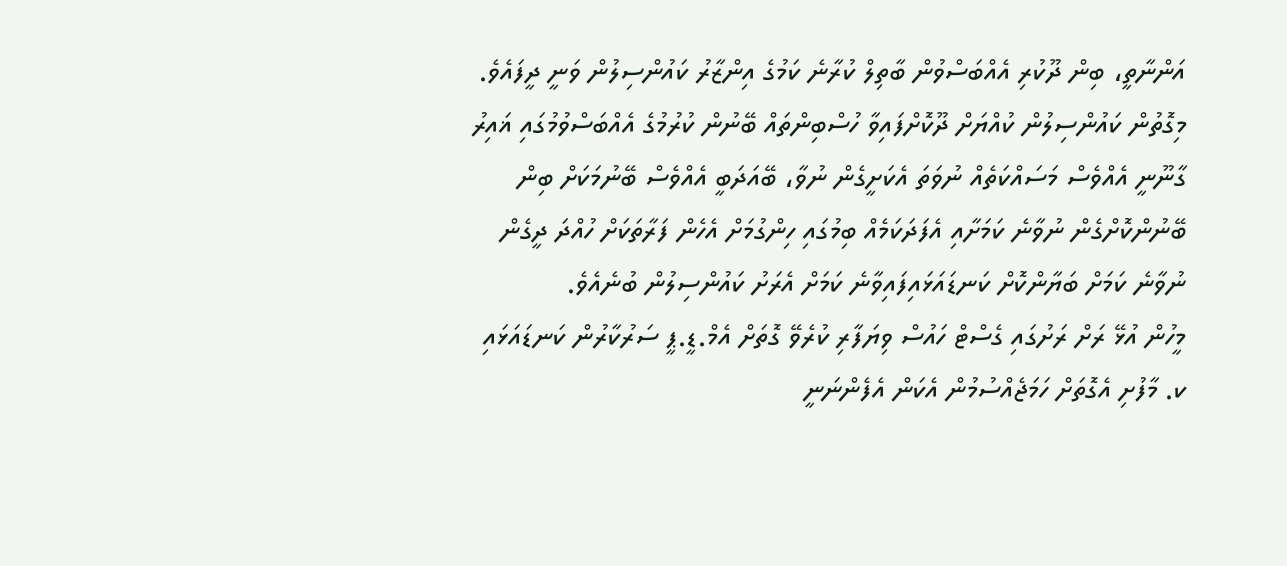އަންނާތީ، ބިން ދޫކުރި އެއްބަސްވުން ބާތިލް ކުރާނެ ކަމުގެ އިންޒާރު ކައުންސިލުން ވަނީ ދީފައެވެ. މިގޮތުން ކައުންސިލުން ކުއްޔަށް ދޫކޮށްފައިވާ ހުސްބިންތައް ބޭނުން ކުރުމުގެ އެއްބަސްވުމުގައި ޣައިރު ގާނޫނީ އެއްވެސް މަސައްކަތެއް ނުވަތަ އެކަށީގެން ނުވާ، ބޭއަދަބީ އެއްވެސް ބޭނުމަކަށް ބިން ބޭނުންކޮށްގެން ނުވާނެ ކަމަށާއި އެފަދަކަމެއް ބިމުގައި ހިންގުމަށް އެހެން ފަރާތަކަށް ހުއްދަ ދީގެން ނުވާނެ ކަމަށް ބަޔާންކޮށް ކަނޑައަޅައިފައިވާނެ ކަމަށް އެރަށު ކައުންސިލުން ބުނެއެވެ.
މީހުން އުޅޭ ރަށް ރަށުގައި ގެސްޓް ހައުސް ވިޔަފާރި ކުރެވޭ ގޮތަށް އެމް.ޑީ.ޕީ ސަރުކާރުން ކަނޑައަޅައި ކ. މާފުށި އެގޮތަށް ހަމަޖެއްސުމުން އެކަން އެފެންނަނީ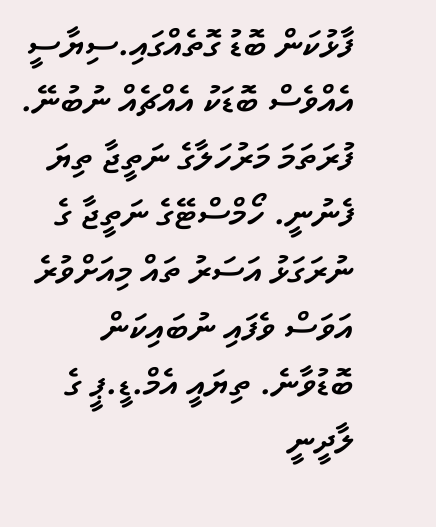ފާޅުކަން ބޮޑު ގޮތެއްގައި.ސިޔާސީ އެއްވެސް ބޮޑަކު އެއްޗެއް ނުބުނޭ. ފުރަތަމަ މަރުހަލާގެ ނަތީޖާ ތިޔަ ފެނުނީ. ހޯމްސްޓޭގެ ނަތީޖާ ގެ ނުރަގަޅު އަސަރު ތައް މިއަށްވުރެ އަވަސް ވެފައި ނުބައިކަން ބޮޑުވާނެ. ތިޔައީ އެމް.ޑީ.ޕީ ގެ ލާދީނީ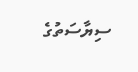ސިޔާސަތުގެ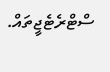ސްޓްރެޓެޖީތައް.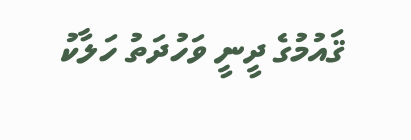ޤައުމުގެ ދީނީ ވަހުދަތު ހަލާކު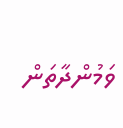ވަމުންދާތަން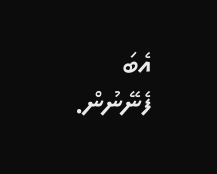އެބަ ފެނޭނުން.